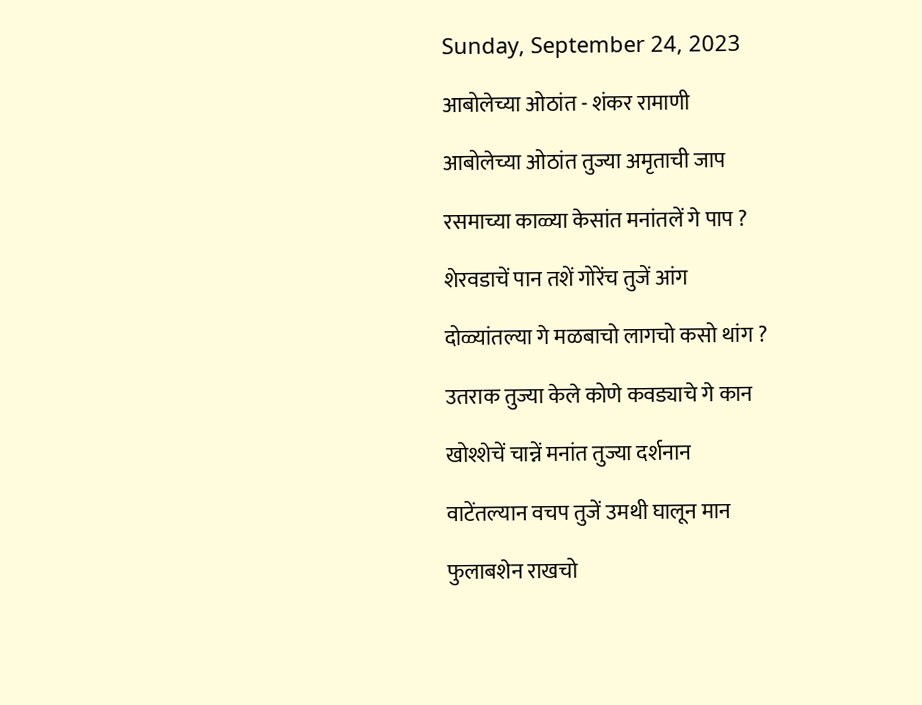Sunday, September 24, 2023

आबोलेच्या ओठांत - शंकर रामाणी

आबोलेच्या ओठांत तुज्या अमृताची जाप

रसमाच्या काळ्या केसांत मनांतलें गे पाप ?

शेरवडाचें पान तशें गोरेंच तुजें आंग

दोळ्यांतल्या गे मळबाचो लागचो कसो थांग ?

उतराक तुज्या केले कोणे कवड्याचे गे कान

खोश्शेचें चान्नें मनांत तुज्या दर्शनान

वाटेंतल्यान वचप तुजें उमथी घालून मान

फुलाबशेन राखचो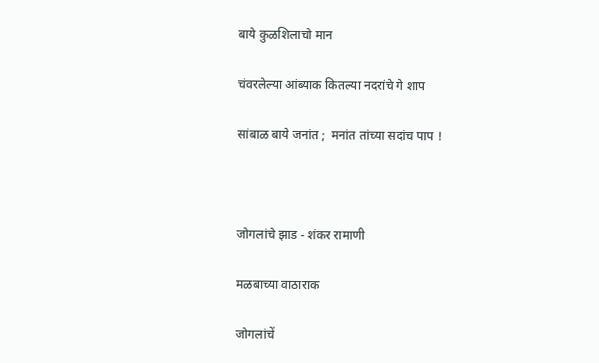बाये कुळशिलाचो मान

चंवरलेल्या आंब्याक कितल्या नदरांचे गे शाप

सांबाळ बाये जनांत ;  मनांत तांच्या सदांच पाप !



जोगलांचे झाड - शंकर रामाणी

मळबाच्या वाठाराक

जोगलांचें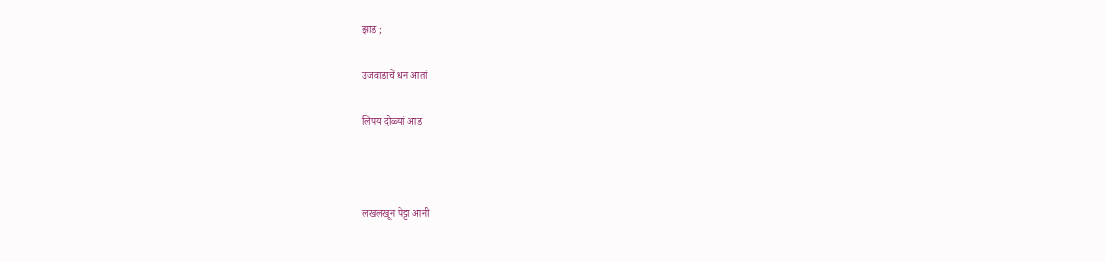झाड ;

उजवाडाचें धन आतां

लिपय दोळ्यां आड



लखलखून पेट्टा आनी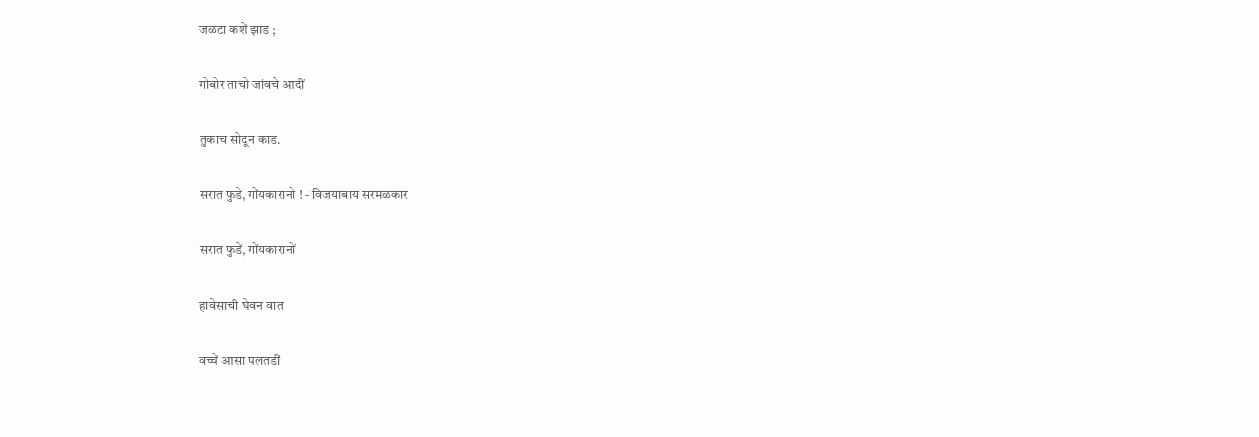जळटा कशें झाड ;

गोबोर ताचो जांवचे आदीं

तुकाच सोदून काड.

सरात फुडे, गोंयकारानो ! - विजयाबाय सरमळकार

सरात फुडें, गोंयकारानों

हावेसाची घेवन वात

वच्चें आसा पलतडीं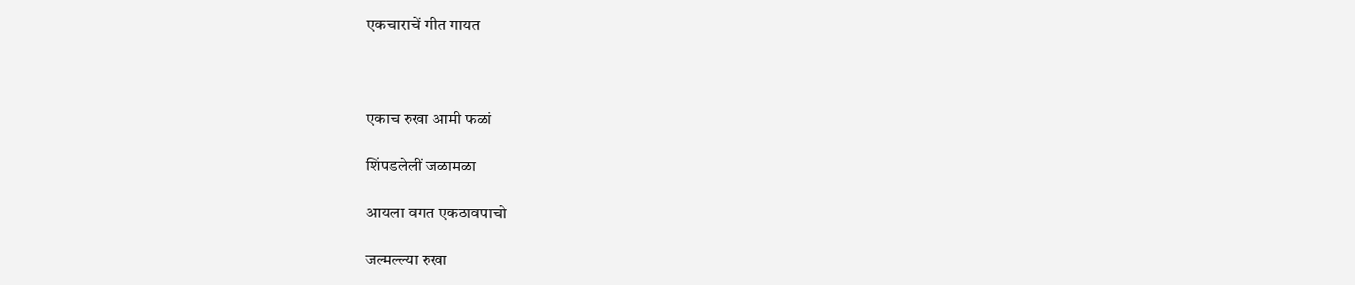एकचाराचें गीत गायत



एकाच रुखा आमी फळां

शिंपडलेलीं जळामळा

आयला वगत एकठावपाचो

जल्मल्ल्या रुखा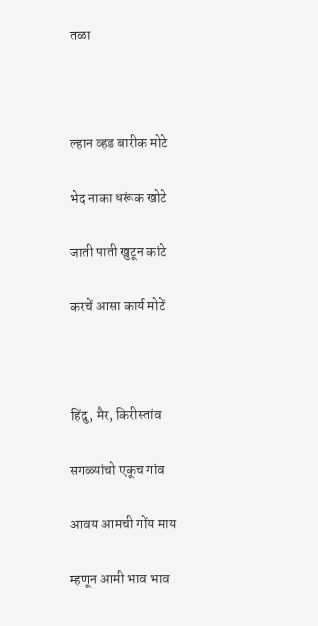तळा



ल्हान व्हड बारीक मोटे

भेद नाका धरूंक खोटे

जाती पाती खुटून कांटे

करचें आसा कार्य मोटें



हिंदु, मैर, किरीस्तांव

सगळ्यांचो एकूच गांव

आवय आमची गोंय माय

म्हणून आमी भाव भाव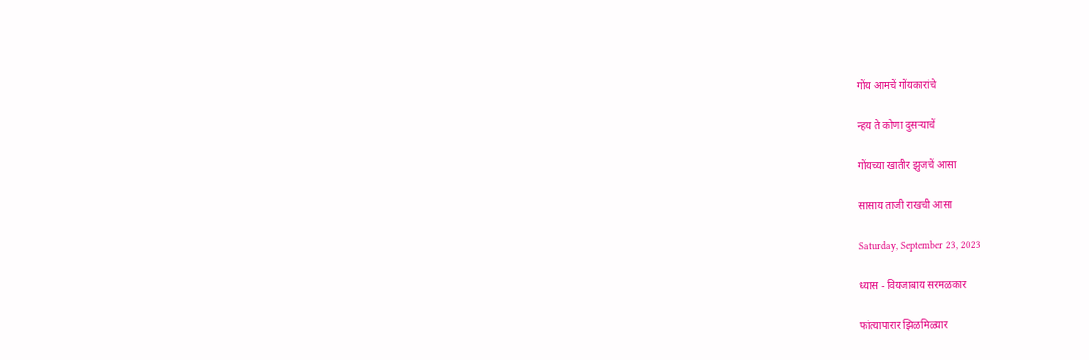गोंय आमचें गोंयकारांचे

न्हय ते कोणा दुसऱ्याचें

गोंयच्या खातीर झुजचें आसा

सासाय ताजी राखची आसा

Saturday, September 23, 2023

ध्यास - वियजाबाय सरमळकार

फांत्यापारार झिळमिळ्यार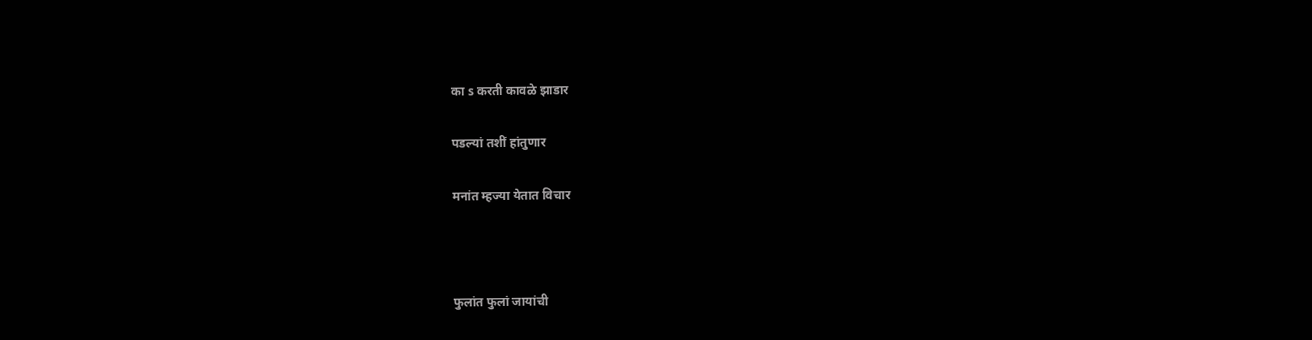का s करती कावळे झाडार

पडल्यां तशीं हांतुणार

मनांत म्हज्या येतात विचार



फुलांत फुलां जायांची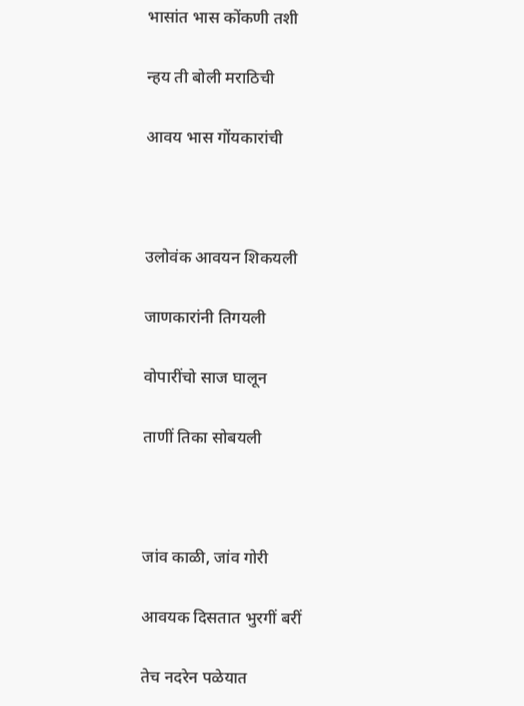भासांत भास कोंकणी तशी

न्हय ती बोली मराठिची

आवय भास गोंयकारांची



उलोवंक आवयन शिकयली

जाणकारांनी तिगयली

वोपारींचो साज घालून

ताणीं तिका सोबयली



जांव काळी, जांव गोरी

आवयक दिसतात भुरगीं बरीं

तेच नदरेन पळेयात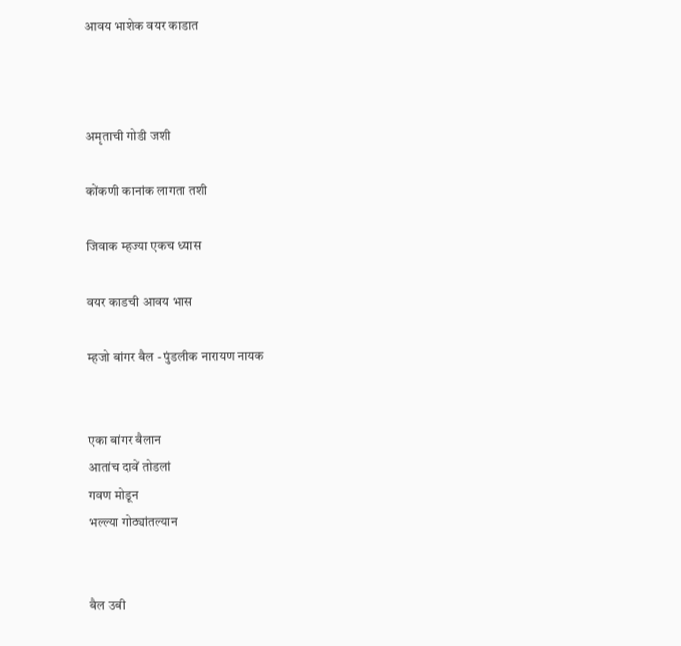आवय भाशेक वयर काडात



अमृताची गोडी जशी

कोंकणी कानांक लागता तशी

जिवाक म्हज्या एकच ध्यास

वयर काडची आवय भास

म्हजो बांगर बैल - पुंडलीक नारायण नायक


एका बांगर बैलान
आतांच दावें तोडलां
गवण मोडून
भल्ल्या गोठ्यांतल्यान


बैल उबी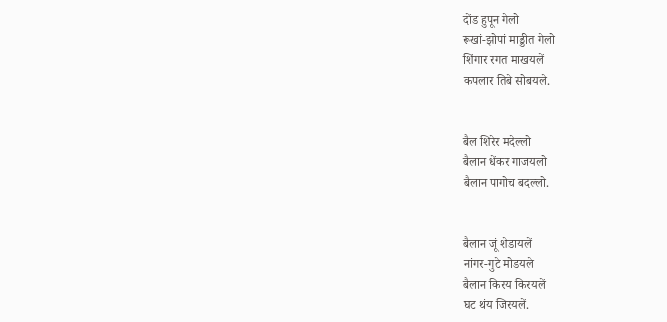दोंड हुपून गेलो
रूखां-झोपां माड्डीत गेलो
शिंगार रगत माखयलें
कपलार तिबे सोबयले.


बैल शिरेर मदेल्लो
बैलान धेंकर गाजयलो
बैलान पागोच बदल्लो.


बैलान जूं शेडायलें
नांगर-गुटे मोडयले
बैलान किरय किरयलें
घट थंय जिरयलें.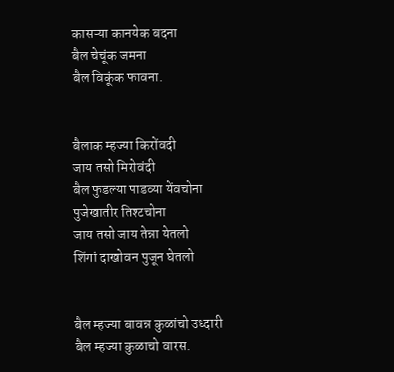कासऱ्या कानयेक बदना
बैल चेचूंक जमना
बैल विकूंक फावना.


बैलाक म्हज्या किरोंवदी
जाय तसो मिरोवंदी
बैल फुडल्या पाडव्या येंवचोना
पुजेखातीर तिश्टचोना
जाय तसो जाय तेन्ना येतलो
शिंगां दाखोवन पुजून घेतलो


बैल म्हज्या बावन्न कुळांचो उध्दारी
बैल म्हज्या कुळाचो वारस.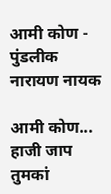आमी कोण - पुंडलीक नारायण नायक

आमी कोण...
हाजी जाप तुमकां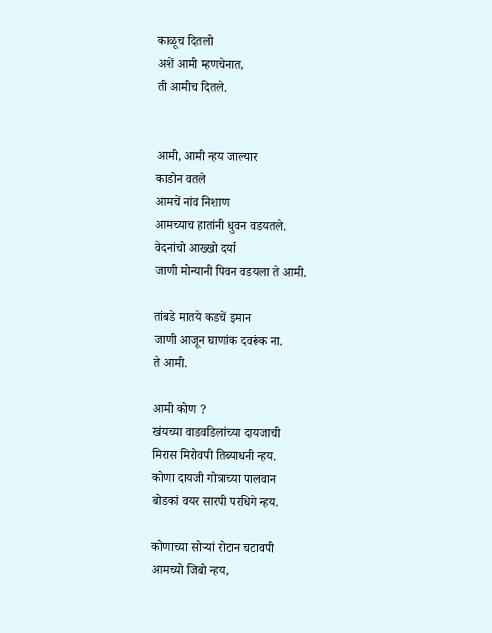काळूच दितलो
अशें आमी म्हणचेनात,
ती आमीच दितले.


आमी, आमी न्हय जाल्यार
काडोन वतले
आमचें नांव निशाण
आमच्याच हातांनी धुवन वडयतले.
वेदनांचो आख्खो दर्या
जाणी मोन्यानी पिवन वडयला ते आमी.

तांबडे मातये कडचें इमान
जाणी आजून घाणांक दवरूंक ना.
ते आमी.

आमी कोण ?
खंयच्या वाडवडिलांच्या दायजाची
मिरास मिरोवपी तिब्याधनी न्हय.
कोणा दायजी गोत्राच्या पालवान
बोडकां वयर सारपी परधिगे न्हय.

कोणाच्या सोर्‍यां रोटान चटावपी
आमच्यो जिबो न्हय,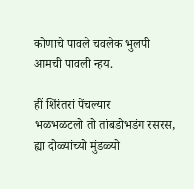कोणाचे पावले चवलेक भुलपी
आमची पावली न्हय.

हीं शिंरंतरां पेंचल्यार
भळभळटलो तो तांबडोभडंग रसरस,
ह्या दोळ्यांच्यो मुंडळ्यो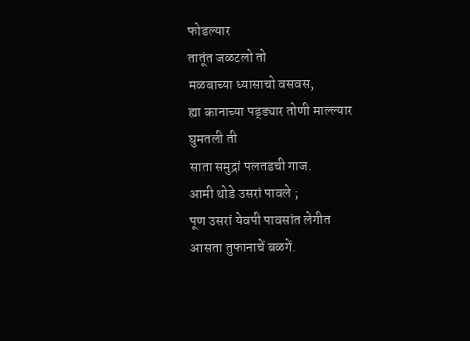फोडल्यार
तातूंत जळटलो तो
मळबाच्या ध्यासाचो वसवस,
ह्या कानाच्या पड्ड्यार तोणी माल्ल्यार
घुमतली ती
साता समुद्रां पलतडची गाज.
आमी थोडे उसरां पावले ;
पूण उसरां येवपी पावसांत लेगीत
आसता तुफानाचें बळगें.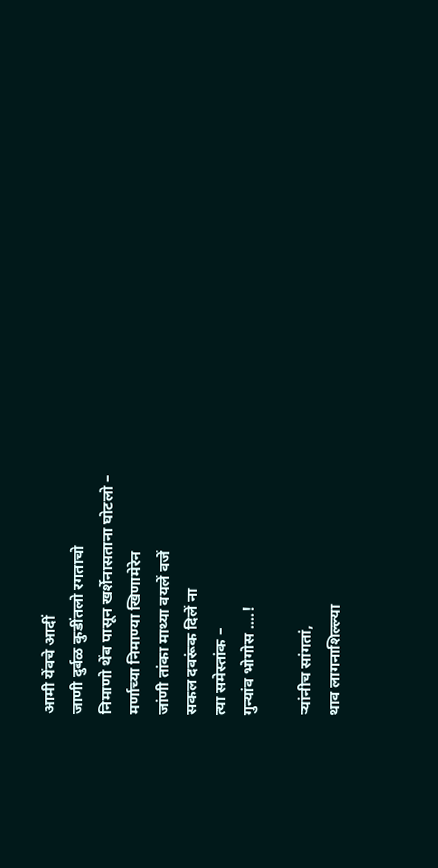आमी येंवचे आदीं
जाणी दुर्बळ कुडींतलो रगताचो
निमाणो थेंब पासून खर्शेनासताना घोटलो –
मर्णाच्या निमाण्या खिणामेरेन
जांणी तांका माथ्या वयलें वजें
सकल दवरूंक दिलें ना
त्या समेस्तांक –
गुन्यांव भोगोस ....!

र्‍यांनीच सांगतां,
थाव लागनाशिल्ल्या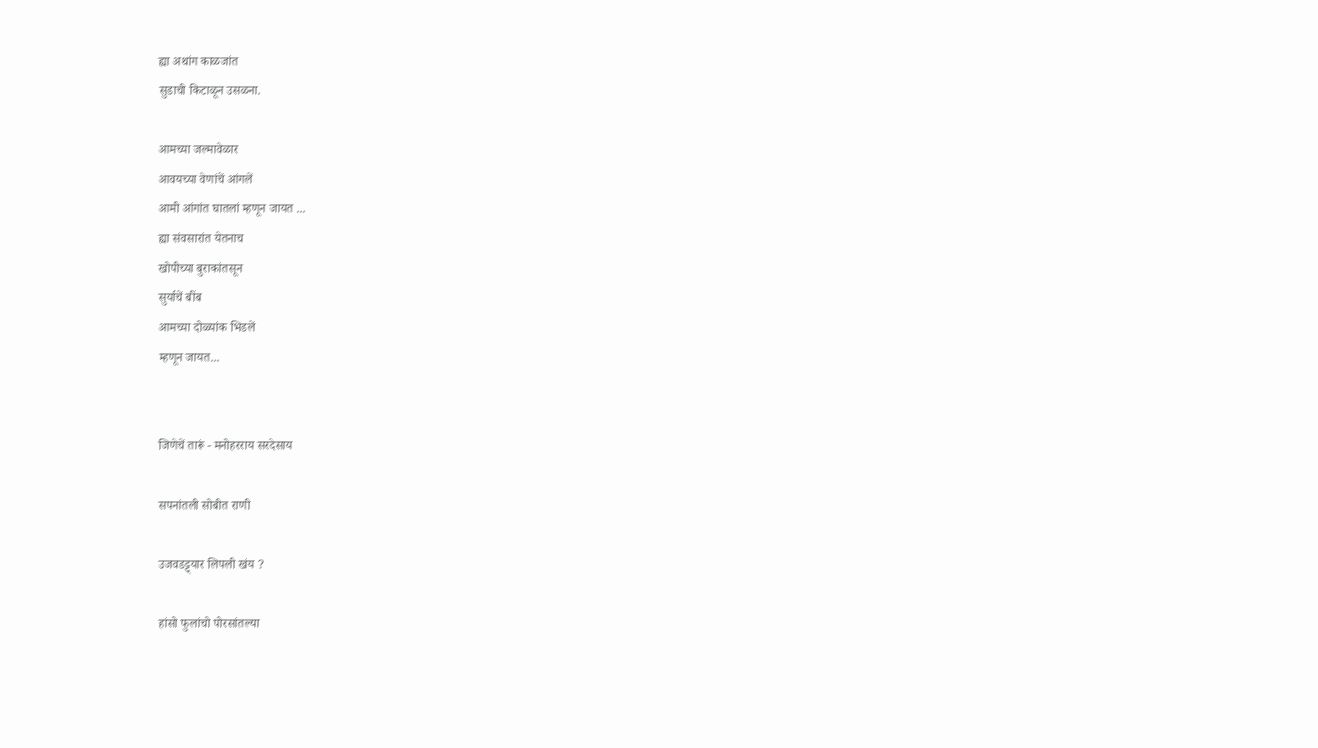ह्या अथांग काळजांत
सुडाची किटाळून उसळना.

आमच्या जल्मावेळार
आवयच्या वेणांचें आंगलें
आमी आंगांत घातलां म्हणून जायत ...
ह्या संवसारांत येतनाच
खोपीच्या बुराकांतसून
सुर्याचें बींब
आमच्या दोळ्यांक भिडलें
म्हणून जायत...


जिणेचें तारूं - मनोहरराय सरदेसाय

सपनांतली सोबीत राणी

उजवडट्ट्यार लिपली खंय ?

हांसो फुलांचो पोरसांतल्या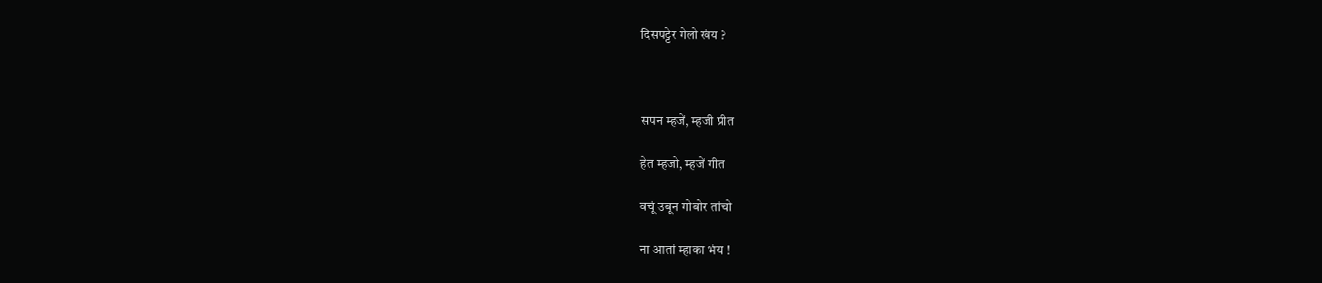दिसपट्टेर गेलो खंय ?



सपन म्हजें, म्हजी प्रीत

हेत म्हजो, म्हजें गीत

वचूं उबून गोबोर तांचो

ना आतां म्हाका भंय !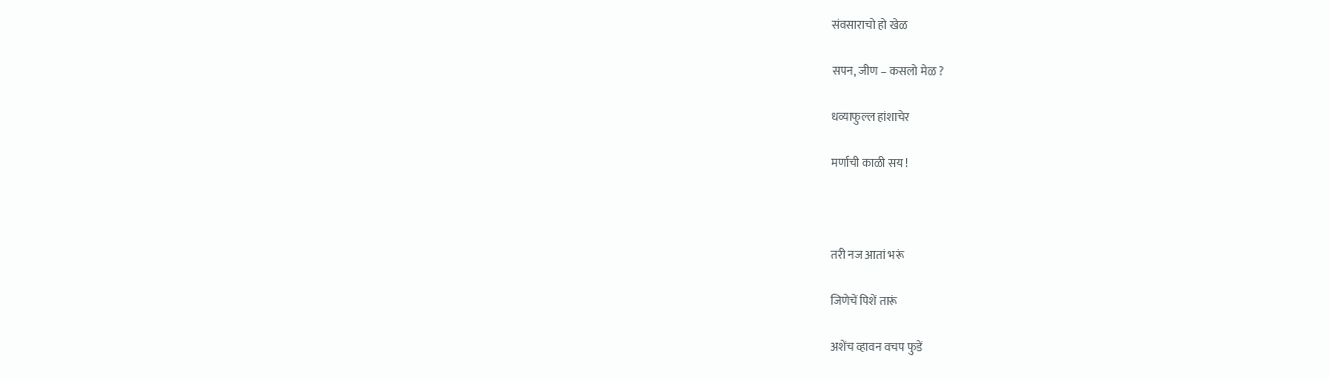संवसाराचो हो खेळ

सपन, जीण – कसलो मेळ ?

धव्याफुल्ल हांशाचेर

मर्णाची काळी सय !



तरी नज आतां भरूं

जिणेचें पिशें तारूं

अशेंच व्हावन वचप फुडें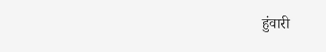हुंवारी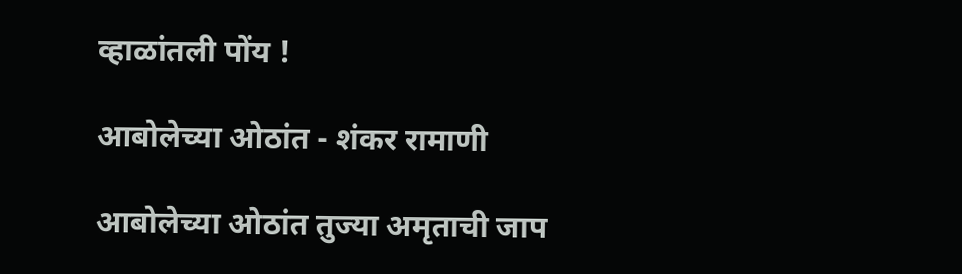व्हाळांतली पोंय !

आबोलेच्या ओठांत - शंकर रामाणी

आबोलेच्या ओठांत तुज्या अमृताची जाप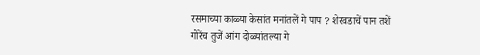रसमाच्या काळ्या केसांत मनांतलें गे पाप ? शेरवडाचें पान तशें गोरेंच तुजें आंग दोळ्यांतल्या गे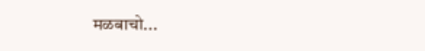मळबाचो...